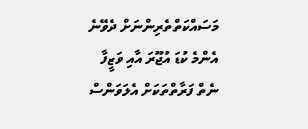މަސައްކަތްތެރިންނަށް ދެވޭނެ އެންމެ ކުޑަ އުޖޫރަ އާއި ވަޒީފާ ނެތް ފަރާތްތަކަށް އެލަވަންސް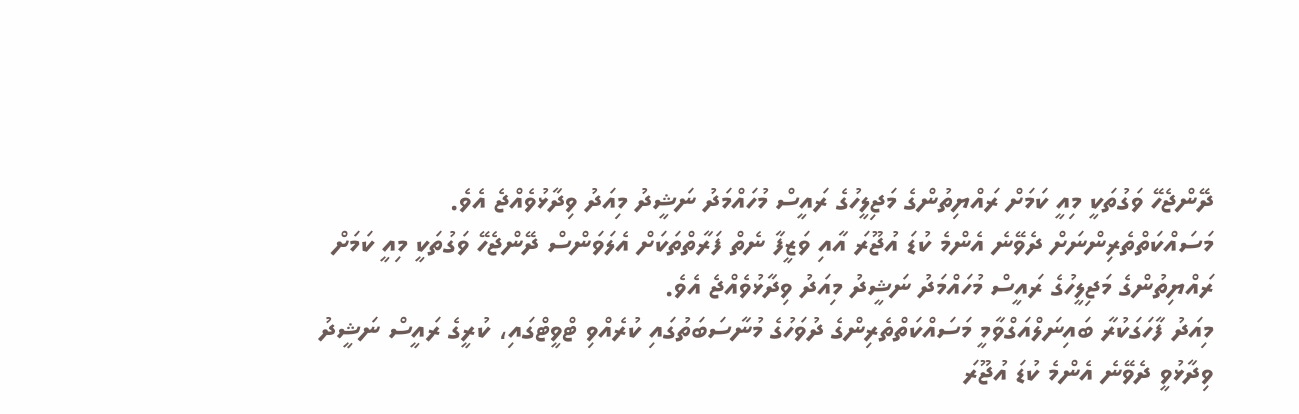ދޭންޖެހޭ ވަގުތަކީ މިއީ ކަމަށް ރައްޔިތުންގެ މަޖިލީހުގެ ރައީސް މުހައްމަދު ނަޝީދު މިއަދު ވިދާޅުވެއްޖެ އެވެ.
މަސައްކަތްތެރިންނަށް ދެވޭނެ އެންމެ ކުޑަ އުޖޫރަ އާއި ވަޒީފާ ނެތް ފަރާތްތަކަށް އެލަވަންސް ދޭންޖެހޭ ވަގުތަކީ މިއީ ކަމަށް ރައްޔިތުންގެ މަޖިލީހުގެ ރައީސް މުހައްމަދު ނަޝީދު މިއަދު ވިދާޅުވެއްޖެ އެވެ.
މިއަދު ފާހަގަކުރާ ބައިނަލްއަގްވާމީ މަސައްކަތްތެރިންގެ ދުވަހުގެ މުނާސަބަތުގައި ކުރެއްވި ޓްވީޓްގައި، ކުރީގެ ރައީސް ނަޝީދު ވިދާޅުވީ ދެވޭނެ އެންމެ ކުޑަ އުޖޫރަ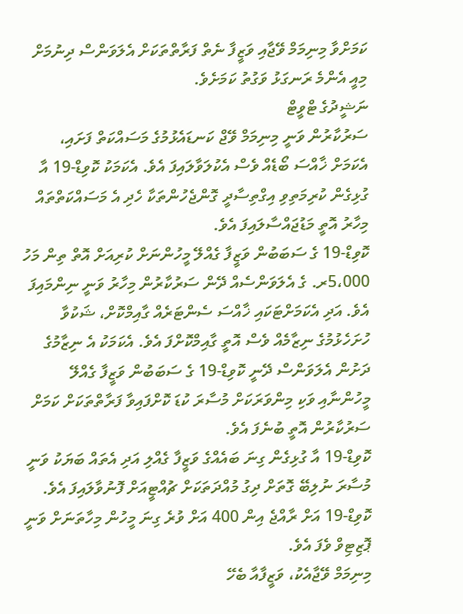ކަމަށްވާ މިނިމަމް ވޭޖާއި ވަޒީފާ ނެތް ފަރާތްތަކަށް އެލަވަންސް ދިނުމަށް މިއީ އެންމެ ރަނގަޅު ވަގުތު ކަމަށެވެ.
ނަޝީދުގެ ޓްވީޓް
ސަރުކާރުން ވަނީ މިނިމަމް ވޭޖް ކަނޑައެޅުމުގެ މަސައްކަތް ފަށައި، އެކަމަށް ޚާއްސަ ބޯޑެއް ވެސް އެކުލަވާލައިފަ އެވެ. އެކަމަކު ކޮވިޑް-19 އާ ގުޅިގެން ކުރިމަތިވި އިގްތިސާދީ ގޮންޖެހުންތަކާ ހެދި އެ މަސައްކަތްތައް މިހާރު އޮތީ މަޑުޖައްސާލައިފަ އެވެ.
ކޮވިޑް-19 ގެ ސަބަބުން ވަޒީފާ ގެއްލޭ މީހުންނަށް ކުރިއަށް އޮތް ތިން މަހު 5،000ރ. ގެ އެލަވަންސެއް ދޭން ސަރުކާރުން މިހާރު ވަނީ ނިންމައިފަ އެވެ. އަދި އެކަމަށްޓަކައި ޚާއްސަ ސެންޓަރެއް ގާއިމްކޮށް، ޝަކުވާ ހުށަހެޅުމުގެ ނިޒާމެއް ވެސް އޮތީ ގާއިމްކޮށްފަ އެވެ. އެކަމަކު އެ ނިޒާމުގެ ދަށުން އެލަވަންސް ދޭނީ ކޮވިޑް-19 ގެ ސަބަބުން ވަޒީފާ ގެއްލޭ މީހުންނާއި ވަކި މިންވަރަކަށް މުސާރަ ކުޑަ ކޮށްފައިވާ ފަރާތްތަކަށް ކަމަށް ސަރުކާރުން އޮތީ ބުނެފަ އެވެ.
ކޮވިޑް-19 އާ ގުޅިގެން ގިނަ ބައެއްގެ ވަޒީފާ ގެއްލި އަދި އެތައް ބަޔަކު ވަނީ މުސާރަ ނުލިބޭ ގޮތަށް ދިގު މުއްދަތަކަށް ޗުއްޓީއަށް ފޮނުވާލައިފަ އެވެ.
ކޮވިޑް-19 އަށް ރާއްޖެ އިން 400 އަށް ވުރެ ގިނަ މީހުން މިހާތަނަށް ވަނީ ޕޮޒިޓިވް ވެފަ އެވެ.
މިނިމަމް ވޭޖާއެކު، ވަޒީފާއާ ބެހޭ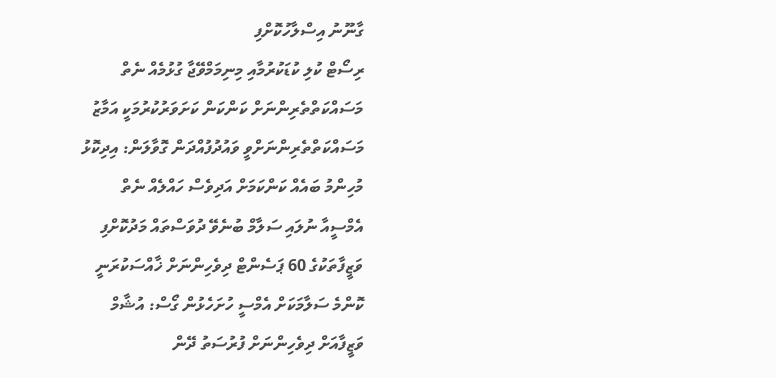ގާނޫނު އިސްލާހުކޮށްފި
ރިސޯޓް ކުލި ކުޑަކުރުމާއި މިނިމަމްވޭޖާ ގުޅުމެއް ނެތް
މަސައްކަތްތެރިންނަށް ކަންކަން ކަށަވަރުކުރުމަކީ އަމާޒު
މަސައްކަތްތެރިންނަށްވީ ވައުދުފުއްދަން ގޮވާލަން: އިދިކޮޅު
މުހިންމު ބައެއް ކަންކަމަށް އަދިވެސް ހައްލެއް ނެތް
އެމްސީއާ ނުލައި ސަލާމް ބުނެވޭ ދުވަސްތައް މަދުކޮށްފި
ވަޒީފާތަކުގެ 60 ޕަސެންޓް ދިވެހިންނަށް ޚާއްސަކުރަނީ
ކޮންމެ ސަލާމަކަށް އެމްސީ ހުށަހެޅުން ގޯސް: އުޝާމް
ވަޒީފާއަށް ދިވެހިންނަށް ފުރުސަތު ދޭން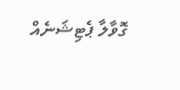ގޮވާލާ ޕެޓިޝަނެއް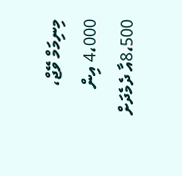މިނިމަމް ވޭޖް، 4،000 އިން 8،500އާ ދެމެދަށް